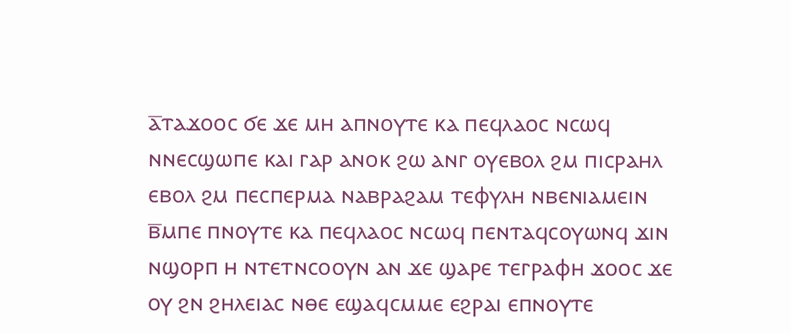ⲁ̅ⲧⲁϫⲟⲟⲥ ϭⲉ ϫⲉ ⲙⲏ ⲁⲡⲛⲟⲩⲧⲉ ⲕⲁ ⲡⲉϥⲗⲁⲟⲥ ⲛⲥⲱϥ ⲛⲛⲉⲥϣⲱⲡⲉ ⲕⲁⲓ ⲅⲁⲣ ⲁⲛⲟⲕ ϩⲱ ⲁⲛⲅ ⲟⲩⲉⲃⲟⲗ ϩⲙ ⲡⲓⲥⲣⲁⲏⲗ ⲉⲃⲟⲗ ϩⲙ ⲡⲉⲥⲡⲉⲣⲙⲁ ⲛⲁⲃⲣⲁϩⲁⲙ ⲧⲉⲫⲩⲗⲏ ⲛⲃⲉⲛⲓⲁⲙⲉⲓⲛ
ⲃ̅ⲙⲡⲉ ⲡⲛⲟⲩⲧⲉ ⲕⲁ ⲡⲉϥⲗⲁⲟⲥ ⲛⲥⲱϥ ⲡⲉⲛⲧⲁϥⲥⲟⲩⲱⲛϥ ϫⲓⲛ ⲛϣⲟⲣⲡ ⲏ ⲛⲧⲉⲧⲛⲥⲟⲟⲩⲛ ⲁⲛ ϫⲉ ϣⲁⲣⲉ ⲧⲉⲅⲣⲁⲫⲏ ϫⲟⲟⲥ ϫⲉ ⲟⲩ ϩⲛ ϩⲏⲗⲉⲓⲁⲥ ⲛⲑⲉ ⲉϣⲁϥⲥⲙⲙⲉ ⲉϩⲣⲁⲓ ⲉⲡⲛⲟⲩⲧⲉ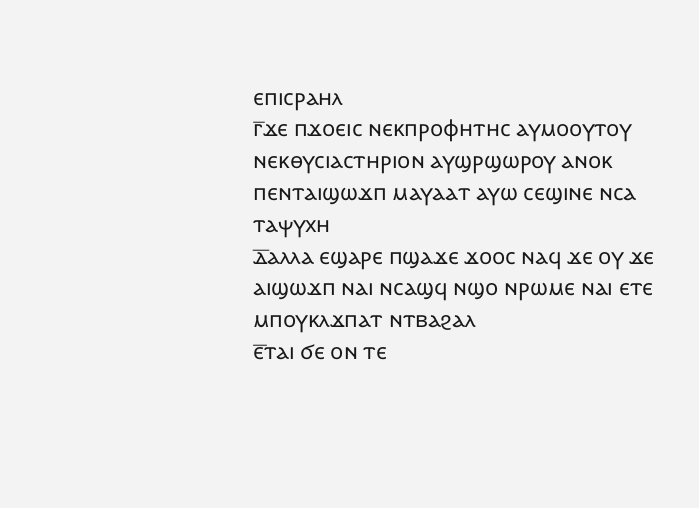ⲉⲡⲓⲥⲣⲁⲏⲗ
ⲅ̅ϫⲉ ⲡϫⲟⲉⲓⲥ ⲛⲉⲕⲡⲣⲟⲫⲏⲧⲏⲥ ⲁⲩⲙⲟⲟⲩⲧⲟⲩ ⲛⲉⲕⲑⲩⲥⲓⲁⲥⲧⲏⲣⲓⲟⲛ ⲁⲩϣⲣϣⲱⲣⲟⲩ ⲁⲛⲟⲕ ⲡⲉⲛⲧⲁⲓϣⲱϫⲡ ⲙⲁⲩⲁⲁⲧ ⲁⲩⲱ ⲥⲉϣⲓⲛⲉ ⲛⲥⲁ ⲧⲁⲯⲩⲭⲏ
ⲇ̅ⲁⲗⲗⲁ ⲉϣⲁⲣⲉ ⲡϣⲁϫⲉ ϫⲟⲟⲥ ⲛⲁϥ ϫⲉ ⲟⲩ ϫⲉ ⲁⲓϣⲱϫⲡ ⲛⲁⲓ ⲛⲥⲁϣϥ ⲛϣⲟ ⲛⲣⲱⲙⲉ ⲛⲁⲓ ⲉⲧⲉ ⲙⲡⲟⲩⲕⲗϫⲡⲁⲧ ⲛⲧⲃⲁϩⲁⲗ
ⲉ̅ⲧⲁⲓ ϭⲉ ⲟⲛ ⲧⲉ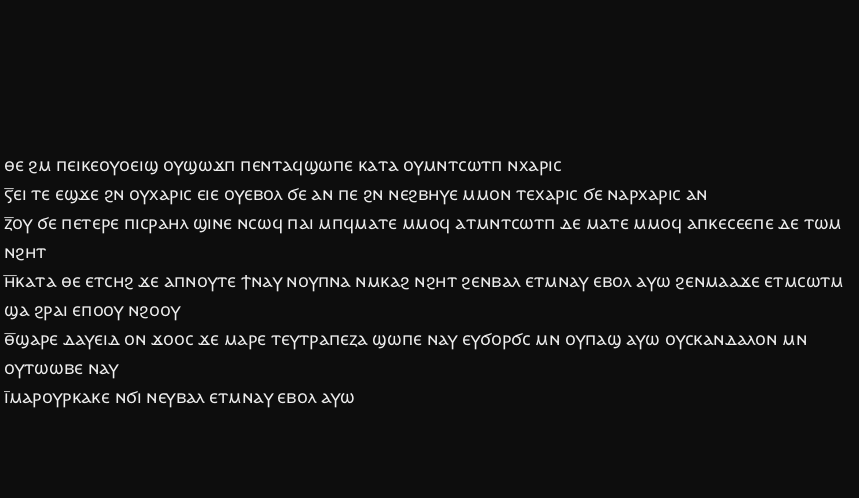ⲑⲉ ϩⲙ ⲡⲉⲓⲕⲉⲟⲩⲟⲉⲓϣ ⲟⲩϣⲱϫⲡ ⲡⲉⲛⲧⲁϥϣⲱⲡⲉ ⲕⲁⲧⲁ ⲟⲩⲙⲛⲧⲥⲱⲧⲡ ⲛⲭⲁⲣⲓⲥ
ⲋ̅ⲉⲓ ⲧⲉ ⲉϣϫⲉ ϩⲛ ⲟⲩⲭⲁⲣⲓⲥ ⲉⲓⲉ ⲟⲩⲉⲃⲟⲗ ϭⲉ ⲁⲛ ⲡⲉ ϩⲛ ⲛⲉϩⲃⲏⲩⲉ ⲙⲙⲟⲛ ⲧⲉⲭⲁⲣⲓⲥ ϭⲉ ⲛⲁⲣⲭⲁⲣⲓⲥ ⲁⲛ
ⲍ̅ⲟⲩ ϭⲉ ⲡⲉⲧⲉⲣⲉ ⲡⲓⲥⲣⲁⲏⲗ ϣⲓⲛⲉ ⲛⲥⲱϥ ⲡⲁⲓ ⲙⲡϥⲙⲁⲧⲉ ⲙⲙⲟϥ ⲁⲧⲙⲛⲧⲥⲱⲧⲡ ⲇⲉ ⲙⲁⲧⲉ ⲙⲙⲟϥ ⲁⲡⲕⲉⲥⲉⲉⲡⲉ ⲇⲉ ⲧⲱⲙ ⲛϩⲏⲧ
ⲏ̅ⲕⲁⲧⲁ ⲑⲉ ⲉⲧⲥⲏϩ ϫⲉ ⲁⲡⲛⲟⲩⲧⲉ ϯⲛⲁⲩ ⲛⲟⲩⲡⲛⲁ ⲛⲙⲕⲁϩ ⲛϩⲏⲧ ϩⲉⲛⲃⲁⲗ ⲉⲧⲙⲛⲁⲩ ⲉⲃⲟⲗ ⲁⲩⲱ ϩⲉⲛⲙⲁⲁϫⲉ ⲉⲧⲙⲥⲱⲧⲙ ϣⲁ ϩⲣⲁⲓ ⲉⲡⲟⲟⲩ ⲛϩⲟⲟⲩ
ⲑ̅ϣⲁⲣⲉ ⲇⲁⲩⲉⲓⲇ ⲟⲛ ϫⲟⲟⲥ ϫⲉ ⲙⲁⲣⲉ ⲧⲉⲩⲧⲣⲁⲡⲉⲍⲁ ϣⲱⲡⲉ ⲛⲁⲩ ⲉⲩϭⲟⲣϭⲥ ⲙⲛ ⲟⲩⲡⲁϣ ⲁⲩⲱ ⲟⲩⲥⲕⲁⲛⲇⲁⲗⲟⲛ ⲙⲛ ⲟⲩⲧⲱⲱⲃⲉ ⲛⲁⲩ
ⲓ̅ⲙⲁⲣⲟⲩⲣⲕⲁⲕⲉ ⲛϭⲓ ⲛⲉⲩⲃⲁⲗ ⲉⲧⲙⲛⲁⲩ ⲉⲃⲟⲗ ⲁⲩⲱ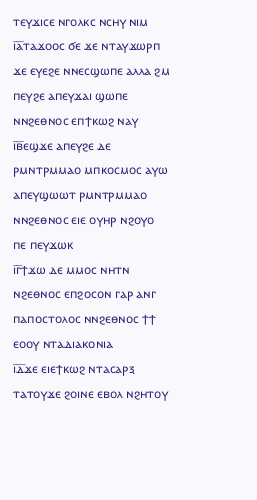ⲧⲉⲩϫⲓⲥⲉ ⲛⲅⲟⲗⲕⲥ ⲛⲥⲏⲩ ⲛⲓⲙ
ⲓ̅ⲁ̅ⲧⲁϫⲟⲟⲥ ϭⲉ ϫⲉ ⲛⲧⲁⲩϫⲱⲣⲡ ϫⲉ ⲉⲩⲉϩⲉ ⲛⲛⲉⲥϣⲱⲡⲉ ⲁⲗⲗⲁ ϩⲙ ⲡⲉⲩϩⲉ ⲁⲡⲉⲩϫⲁⲓ ϣⲱⲡⲉ ⲛⲛϩⲉⲑⲛⲟⲥ ⲉⲡϯⲕⲱϩ ⲛⲁⲩ
ⲓ̅ⲃ̅ⲉϣϫⲉ ⲁⲡⲉⲩϩⲉ ⲇⲉ ⲣⲙⲛⲧⲣⲙⲙⲁⲟ ⲙⲡⲕⲟⲥⲙⲟⲥ ⲁⲩⲱ ⲁⲡⲉⲩϣⲱⲱⲧ ⲣⲙⲛⲧⲣⲙⲙⲁⲟ ⲛⲛϩⲉⲑⲛⲟⲥ ⲉⲓⲉ ⲟⲩⲏⲣ ⲛϩⲟⲩⲟ ⲡⲉ ⲡⲉⲩϫⲱⲕ
ⲓ̅ⲅ̅ϯϫⲱ ⲇⲉ ⲙⲙⲟⲥ ⲛⲏⲧⲛ ⲛϩⲉⲑⲛⲟⲥ ⲉⲡϩⲟⲥⲟⲛ ⲅⲁⲣ ⲁⲛⲅ ⲡⲁⲡⲟⲥⲧⲟⲗⲟⲥ ⲛⲛϩⲉⲑⲛⲟⲥ ϯϯ ⲉⲟⲟⲩ ⲛⲧⲁⲇⲓⲁⲕⲟⲛⲓⲁ
ⲓ̅ⲇ̅ϫⲉ ⲉⲓⲉϯⲕⲱϩ ⲛⲧⲁⲥⲁⲣⲝ ⲧⲁⲧⲟⲩϫⲉ ϩⲟⲓⲛⲉ ⲉⲃⲟⲗ ⲛϩⲏⲧⲟⲩ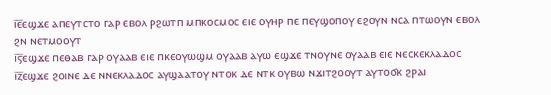ⲓ̅ⲉ̅ⲉϣϫⲉ ⲁⲡⲉⲩⲧⲥⲧⲟ ⲅⲁⲣ ⲉⲃⲟⲗ ⲣϩⲱⲧⲡ ⲙⲡⲕⲟⲥⲙⲟⲥ ⲉⲓⲉ ⲟⲩⲏⲣ ⲡⲉ ⲡⲉⲩϣⲟⲡⲟⲩ ⲉϩⲟⲩⲛ ⲛⲥⲁ ⲡⲧⲱⲟⲩⲛ ⲉⲃⲟⲗ ϩⲛ ⲛⲉⲧⲙⲟⲟⲩⲧ
ⲓ̅ⲋ̅ⲉϣϫⲉ ⲡⲉⲑⲁⲃ ⲅⲁⲣ ⲟⲩⲁⲁⲃ ⲉⲓⲉ ⲡⲕⲉⲟⲩⲱϣⲙ ⲟⲩⲁⲁⲃ ⲁⲩⲱ ⲉϣϫⲉ ⲧⲛⲟⲩⲛⲉ ⲟⲩⲁⲁⲃ ⲉⲓⲉ ⲛⲉⲥⲕⲉⲕⲗⲁⲇⲟⲥ
ⲓ̅ⲍ̅ⲉϣϫⲉ ϩⲟⲓⲛⲉ ⲇⲉ ⲛⲛⲉⲕⲗⲁⲇⲟⲥ ⲁⲩϣⲁⲁⲧⲟⲩ ⲛⲧⲟⲕ ⲇⲉ ⲛⲧⲕ ⲟⲩⲃⲱ ⲛϫⲓⲧϩⲟⲟⲩⲧ ⲁⲩⲧⲟϭⲕ ϩⲣⲁⲓ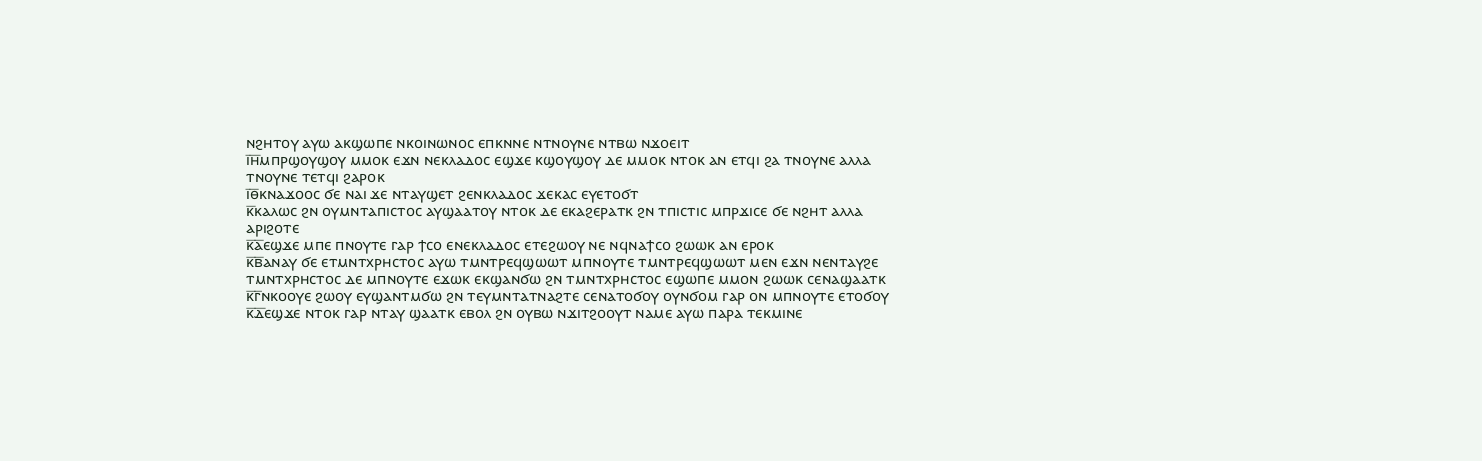ⲛϩⲏⲧⲟⲩ ⲁⲩⲱ ⲁⲕϣⲱⲡⲉ ⲛⲕⲟⲓⲛⲱⲛⲟⲥ ⲉⲡⲕⲛⲛⲉ ⲛⲧⲛⲟⲩⲛⲉ ⲛⲧⲃⲱ ⲛϫⲟⲉⲓⲧ
ⲓ̅ⲏ̅ⲙⲡⲣϣⲟⲩϣⲟⲩ ⲙⲙⲟⲕ ⲉϫⲛ ⲛⲉⲕⲗⲁⲇⲟⲥ ⲉϣϫⲉ ⲕϣⲟⲩϣⲟⲩ ⲇⲉ ⲙⲙⲟⲕ ⲛⲧⲟⲕ ⲁⲛ ⲉⲧϥⲓ ϩⲁ ⲧⲛⲟⲩⲛⲉ ⲁⲗⲗⲁ ⲧⲛⲟⲩⲛⲉ ⲧⲉⲧϥⲓ ϩⲁⲣⲟⲕ
ⲓ̅ⲑ̅ⲕⲛⲁϫⲟⲟⲥ ϭⲉ ⲛⲁⲓ ϫⲉ ⲛⲧⲁⲩϣⲉⲧ ϩⲉⲛⲕⲗⲁⲇⲟⲥ ϫⲉⲕⲁⲥ ⲉⲩⲉⲧⲟϭⲧ
ⲕ̅ⲕⲁⲗⲱⲥ ϩⲛ ⲟⲩⲙⲛⲧⲁⲡⲓⲥⲧⲟⲥ ⲁⲩϣⲁⲁⲧⲟⲩ ⲛⲧⲟⲕ ⲇⲉ ⲉⲕⲁϩⲉⲣⲁⲧⲕ ϩⲛ ⲧⲡⲓⲥⲧⲓⲥ ⲙⲡⲣϫⲓⲥⲉ ϭⲉ ⲛϩⲏⲧ ⲁⲗⲗⲁ ⲁⲣⲓϩⲟⲧⲉ
ⲕ̅ⲁ̅ⲉϣϫⲉ ⲙⲡⲉ ⲡⲛⲟⲩⲧⲉ ⲅⲁⲣ ϯⲥⲟ ⲉⲛⲉⲕⲗⲁⲇⲟⲥ ⲉⲧⲉϩⲱⲟⲩ ⲛⲉ ⲛϥⲛⲁϯⲥⲟ ϩⲱⲱⲕ ⲁⲛ ⲉⲣⲟⲕ
ⲕ̅ⲃ̅ⲁⲛⲁⲩ ϭⲉ ⲉⲧⲙⲛⲧⲭⲣⲏⲥⲧⲟⲥ ⲁⲩⲱ ⲧⲙⲛⲧⲣⲉϥϣⲱⲱⲧ ⲙⲡⲛⲟⲩⲧⲉ ⲧⲙⲛⲧⲣⲉϥϣⲱⲱⲧ ⲙⲉⲛ ⲉϫⲛ ⲛⲉⲛⲧⲁⲩϩⲉ ⲧⲙⲛⲧⲭⲣⲏⲥⲧⲟⲥ ⲇⲉ ⲙⲡⲛⲟⲩⲧⲉ ⲉϫⲱⲕ ⲉⲕϣⲁⲛϭⲱ ϩⲛ ⲧⲙⲛⲧⲭⲣⲏⲥⲧⲟⲥ ⲉϣⲱⲡⲉ ⲙⲙⲟⲛ ϩⲱⲱⲕ ⲥⲉⲛⲁϣⲁⲁⲧⲕ
ⲕ̅ⲅ̅ⲛⲕⲟⲟⲩⲉ ϩⲱⲟⲩ ⲉⲩϣⲁⲛⲧⲙϭⲱ ϩⲛ ⲧⲉⲩⲙⲛⲧⲁⲧⲛⲁϩⲧⲉ ⲥⲉⲛⲁⲧⲟϭⲟⲩ ⲟⲩⲛϭⲟⲙ ⲅⲁⲣ ⲟⲛ ⲙⲡⲛⲟⲩⲧⲉ ⲉⲧⲟϭⲟⲩ
ⲕ̅ⲇ̅ⲉϣϫⲉ ⲛⲧⲟⲕ ⲅⲁⲣ ⲛⲧⲁⲩ ϣⲁⲁⲧⲕ ⲉⲃⲟⲗ ϩⲛ ⲟⲩⲃⲱ ⲛϫⲓⲧϩⲟⲟⲩⲧ ⲛⲁⲙⲉ ⲁⲩⲱ ⲡⲁⲣⲁ ⲧⲉⲕⲙⲓⲛⲉ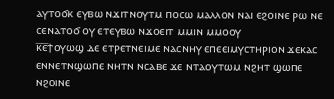ⲁⲩⲧⲟϭⲕ ⲉⲩⲃⲱ ⲛϫⲓⲧⲛⲟⲩⲧⲙ ⲡⲟⲥⲱ ⲙⲁⲗⲗⲟⲛ ⲛⲁⲓ ⲉϩⲟⲓⲛⲉ ⲣⲱ ⲛⲉ ⲥⲉⲛⲁⲧⲟϭ ⲟⲩ ⲉⲧⲉⲩⲃⲱ ⲛϫⲟⲉⲓⲧ ⲙⲙⲓⲛ ⲙⲙⲟⲟⲩ
ⲕ̅ⲉ̅ϯⲟⲩⲱϣ ⲇⲉ ⲉⲧⲣⲉⲧⲛⲉⲓⲙⲉ ⲛⲁⲥⲛⲏⲩ ⲉⲡⲉⲉⲓⲙⲩⲥⲧⲏⲣⲓⲟⲛ ϫⲉⲕⲁⲥ ⲉⲛⲛⲉⲧⲛϣⲱⲡⲉ ⲛⲏⲧⲛ ⲛⲥⲁⲃⲉ ϫⲉ ⲛⲧⲁⲟⲩⲧⲱⲙ ⲛϩⲏⲧ ϣⲱⲡⲉ ⲛϩⲟⲓⲛⲉ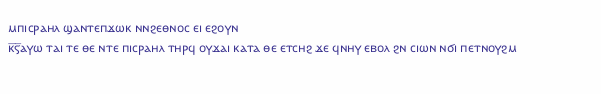ⲙⲡⲓⲥⲣⲁⲏⲗ ϣⲁⲛⲧⲉⲡϫⲱⲕ ⲛⲛϩⲉⲑⲛⲟⲥ ⲉⲓ ⲉϩⲟⲩⲛ
ⲕ̅ⲋ̅ⲁⲩⲱ ⲧⲁⲓ ⲧⲉ ⲑⲉ ⲛⲧⲉ ⲡⲓⲥⲣⲁⲏⲗ ⲧⲏⲣϥ ⲟⲩϫⲁⲓ ⲕⲁⲧⲁ ⲑⲉ ⲉⲧⲥⲏϩ ϫⲉ ϥⲛⲏⲩ ⲉⲃⲟⲗ ϩⲛ ⲥⲓⲱⲛ ⲛϭⲓ ⲡⲉⲧⲛⲟⲩϩⲙ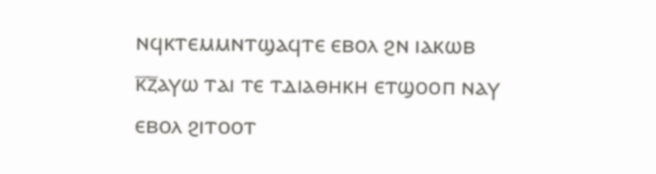ⲛϥⲕⲧⲉⲙⲙⲛⲧϣⲁϥⲧⲉ ⲉⲃⲟⲗ ϩⲛ ⲓⲁⲕⲱⲃ
ⲕ̅ⲍ̅ⲁⲩⲱ ⲧⲁⲓ ⲧⲉ ⲧⲇⲓⲁⲑⲏⲕⲏ ⲉⲧϣⲟⲟⲡ ⲛⲁⲩ ⲉⲃⲟⲗ ϩⲓⲧⲟⲟⲧ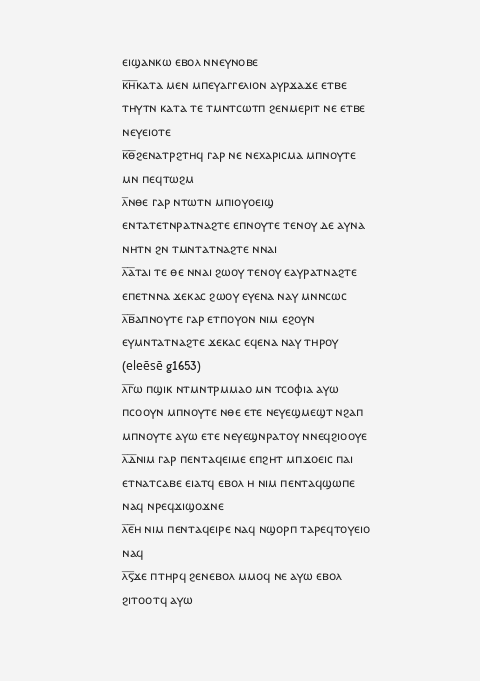ⲉⲓϣⲁⲛⲕⲱ ⲉⲃⲟⲗ ⲛⲛⲉⲩⲛⲟⲃⲉ
ⲕ̅ⲏ̅ⲕⲁⲧⲁ ⲙⲉⲛ ⲙⲡⲉⲩⲁⲅⲅⲉⲗⲓⲟⲛ ⲁⲩⲣϫⲁϫⲉ ⲉⲧⲃⲉ ⲧⲏⲩⲧⲛ ⲕⲁⲧⲁ ⲧⲉ ⲧⲙⲛⲧⲥⲱⲧⲡ ϩⲉⲛⲙⲉⲣⲓⲧ ⲛⲉ ⲉⲧⲃⲉ ⲛⲉⲩⲉⲓⲟⲧⲉ
ⲕ̅ⲑ̅ϩⲉⲛⲁⲧⲣϩⲧⲏϥ ⲅⲁⲣ ⲛⲉ ⲛⲉⲭⲁⲣⲓⲥⲙⲁ ⲙⲡⲛⲟⲩⲧⲉ ⲙⲛ ⲡⲉϥⲧⲱϩⲙ
ⲗ̅ⲛⲑⲉ ⲅⲁⲣ ⲛⲧⲱⲧⲛ ⲙⲡⲓⲟⲩⲟⲉⲓϣ ⲉⲛⲧⲁⲧⲉⲧⲛⲣⲁⲧⲛⲁϩⲧⲉ ⲉⲡⲛⲟⲩⲧⲉ ⲧⲉⲛⲟⲩ ⲇⲉ ⲁⲩⲛⲁ ⲛⲏⲧⲛ ϩⲛ ⲧⲙⲛⲧⲁⲧⲛⲁϩⲧⲉ ⲛⲛⲁⲓ
ⲗ̅ⲁ̅ⲧⲁⲓ ⲧⲉ ⲑⲉ ⲛⲛⲁⲓ ϩⲱⲟⲩ ⲧⲉⲛⲟⲩ ⲉⲁⲩⲣⲁⲧⲛⲁϩⲧⲉ ⲉⲡⲉⲧⲛⲛⲁ ϫⲉⲕⲁⲥ ϩⲱⲟⲩ ⲉⲩⲉⲛⲁ ⲛⲁⲩ ⲙⲛⲛⲥⲱⲥ
ⲗ̅ⲃ̅ⲁⲡⲛⲟⲩⲧⲉ ⲅⲁⲣ ⲉⲧⲡⲟⲩⲟⲛ ⲛⲓⲙ ⲉϩⲟⲩⲛ ⲉⲩⲙⲛⲧⲁⲧⲛⲁϩⲧⲉ ϫⲉⲕⲁⲥ ⲉϥⲉⲛⲁ ⲛⲁⲩ ⲧⲏⲣⲟⲩ (eleēsē g1653)
ⲗ̅ⲅ̅ⲱ ⲡϣⲓⲕ ⲛⲧⲙⲛⲧⲣⲙⲙⲁⲟ ⲙⲛ ⲧⲥⲟⲫⲓⲁ ⲁⲩⲱ ⲡⲥⲟⲟⲩⲛ ⲙⲡⲛⲟⲩⲧⲉ ⲛⲑⲉ ⲉⲧⲉ ⲛⲉⲩⲉϣⲙⲉϣⲧ ⲛϩⲁⲡ ⲙⲡⲛⲟⲩⲧⲉ ⲁⲩⲱ ⲉⲧⲉ ⲛⲉⲩⲉϣⲛⲣⲁⲧⲟⲩ ⲛⲛⲉϥϩⲓⲟⲟⲩⲉ
ⲗ̅ⲇ̅ⲛⲓⲙ ⲅⲁⲣ ⲡⲉⲛⲧⲁϥⲉⲓⲙⲉ ⲉⲡϩⲏⲧ ⲙⲡϫⲟⲉⲓⲥ ⲡⲁⲓ ⲉⲧⲛⲁⲧⲥⲁⲃⲉ ⲉⲓⲁⲧϥ ⲉⲃⲟⲗ ⲏ ⲛⲓⲙ ⲡⲉⲛⲧⲁϥϣⲱⲡⲉ ⲛⲁϥ ⲛⲣⲉϥϫⲓϣⲟϫⲛⲉ
ⲗ̅ⲉ̅ⲏ ⲛⲓⲙ ⲡⲉⲛⲧⲁϥⲉⲓⲣⲉ ⲛⲁϥ ⲛϣⲟⲣⲡ ⲧⲁⲣⲉϥⲧⲟⲩⲉⲓⲟ ⲛⲁϥ
ⲗ̅ⲋ̅ϫⲉ ⲡⲧⲏⲣϥ ϩⲉⲛⲉⲃⲟⲗ ⲙⲙⲟϥ ⲛⲉ ⲁⲩⲱ ⲉⲃⲟⲗ ϩⲓⲧⲟⲟⲧϥ ⲁⲩⲱ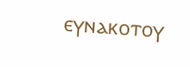ⲉⲩⲛⲁⲕⲟⲧⲟⲩ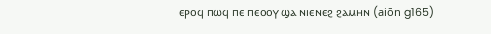ⲉⲣⲟϥ ⲡⲱϥ ⲡⲉ ⲡⲉⲟⲟⲩ ϣⲁ ⲛⲓⲉⲛⲉϩ ϩⲁⲙⲏⲛ (aiōn g165)